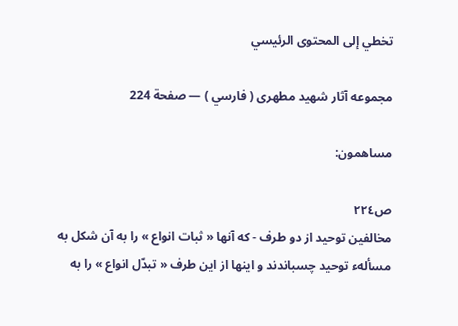تخطي إلى المحتوى الرئيسي

مجموعه آثار شهيد مطهرى ( فارسي ) — صفحة 224

مساهمون:

ص٢٢٤
مخالفين توحيد از دو طرف - كه آنها « ثبات انواع » را به آن شكل به مسألهء توحيد چسباندند و اينها از اين طرف « تبدّل انواع » را به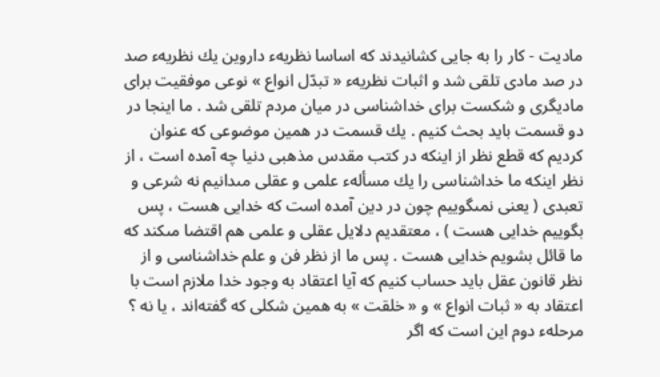ماديت - كار را به جايى كشانيدند كه اساسا نظريهء داروين يك نظريهء صد در صد مادى تلقى شد و اثبات نظريهء « تبدّل انواع » نوعى موفقيت براى ماديگرى و شكست براى خداشناسى در ميان مردم تلقى شد . ما اينجا در دو قسمت بايد بحث كنيم . يك قسمت در همين موضوعى كه عنوان كرديم كه قطع نظر از اينكه در كتب مقدس مذهبى دنيا چه آمده است ، از نظر اينكه ما خداشناسى را يك مسألهء علمى و عقلى مىدانيم نه شرعى و تعبدى ( يعنى نمىگوييم چون در دين آمده است كه خدايى هست ، پس بگوييم خدايى هست ) ، معتقديم دلايل عقلى و علمى هم اقتضا مىكند كه ما قائل بشويم خدايى هست . پس ما از نظر فن و علم خداشناسى و از نظر قانون عقل بايد حساب كنيم كه آيا اعتقاد به وجود خدا ملازم است با اعتقاد به « ثبات انواع » و « خلقت » به همين شكلى كه گفته‌اند ، يا نه ؟ مرحلهء دوم اين است كه اگر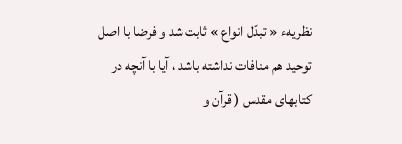نظريهء « تبدّل انواع » ثابت شد و فرضا با اصل توحيد هم منافات نداشته باشد ، آيا با آنچه در كتابهاى مقدس ( قرآن و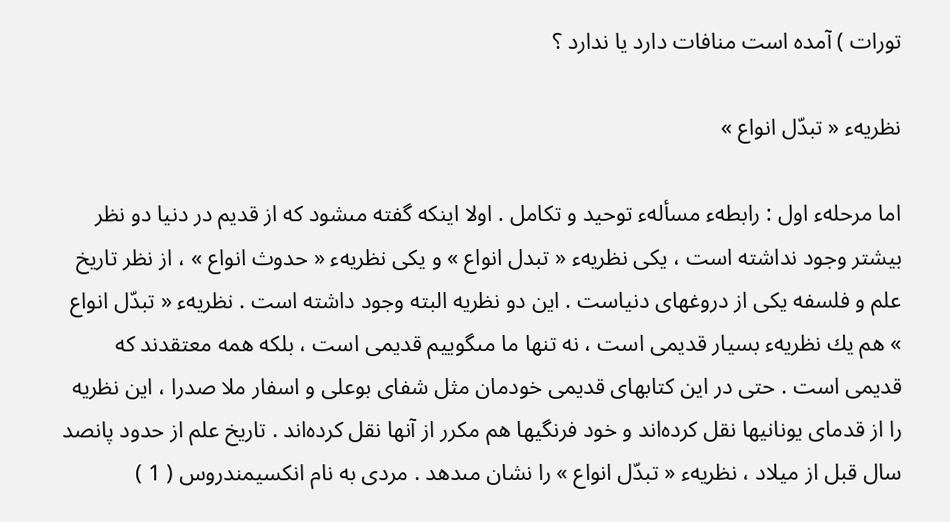تورات ) آمده است منافات دارد يا ندارد ؟

نظريهء « تبدّل انواع »

اما مرحلهء اول : رابطهء مسألهء توحيد و تكامل . اولا اينكه گفته مىشود كه از قديم در دنيا دو نظر بيشتر وجود نداشته است ، يكى نظريهء « تبدل انواع » و يكى نظريهء « حدوث انواع » ، از نظر تاريخ علم و فلسفه يكى از دروغهاى دنياست . اين دو نظريه البته وجود داشته است . نظريهء « تبدّل انواع » هم يك نظريهء بسيار قديمى است ، نه تنها ما مىگوييم قديمى است ، بلكه همه معتقدند كه قديمى است . حتى در اين كتابهاى قديمى خودمان مثل شفاى بوعلى و اسفار ملا صدرا ، اين نظريه را از قدماى يونانيها نقل كرده‌اند و خود فرنگيها هم مكرر از آنها نقل كرده‌اند . تاريخ علم از حدود پانصد سال قبل از ميلاد ، نظريهء « تبدّل انواع » را نشان مىدهد . مردى به نام انكسيمندروس ( 1 )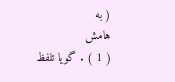( به
هامش
( 1 ) . گويا تلفظ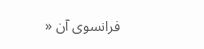فرانسوى آن «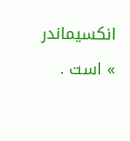انكسيماندر » است .